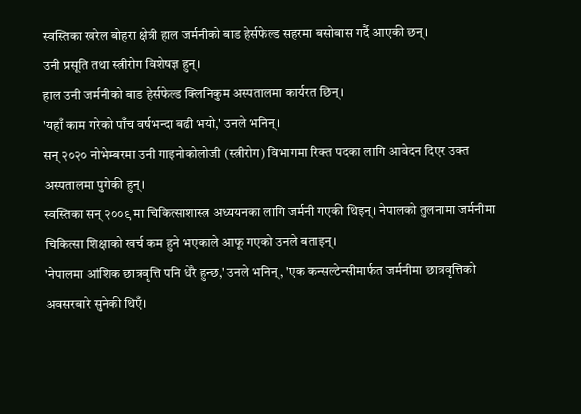स्वस्तिका खरेल बोहरा क्षेत्री हाल जर्मनीको बाड हेर्सफेल्ड सहरमा बसोबास गर्दै आएकी छन्।
उनी प्रसूति तथा स्त्रीरोग विशेषज्ञ हुन्।
हाल उनी जर्मनीको बाड हेर्सफेल्ड क्लिनिकुम अस्पतालमा कार्यरत छिन्।
'यहाँ काम गरेको पाँच वर्षभन्दा बढी भयो,' उनले भनिन्।
सन् २०२० नोभेम्बरमा उनी गाइनोकोलोजी (स्त्रीरोग) विभागमा रिक्त पदका लागि आवेदन दिएर उक्त अस्पतालमा पुगेकी हुन्।
स्वस्तिका सन् २००९ मा चिकित्साशास्त्र अध्ययनका लागि जर्मनी गएकी थिइन्। नेपालको तुलनामा जर्मनीमा चिकित्सा शिक्षाको खर्च कम हुने भएकाले आफू गएको उनले बताइन्।
'नेपालमा आंशिक छात्रवृत्ति पनि धेरै हुन्छ,' उनले भनिन्, 'एक कन्सल्टेन्सीमार्फत जर्मनीमा छात्रवृत्तिको अवसरबारे सुनेकी थिएँ।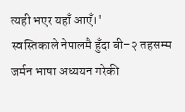त्यही भएर यहाँ आएँ।'
स्वस्तिकाले नेपालमै हुँदा बी–२ तहसम्म जर्मन भाषा अध्ययन गरेकी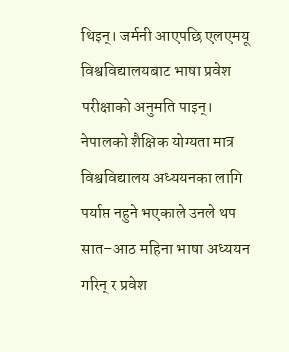थिइन्। जर्मनी आएपछि एलएमयू विश्वविद्यालयबाट भाषा प्रवेश परीक्षाको अनुमति पाइन्।
नेपालको शैक्षिक योग्यता मात्र विश्वविद्यालय अध्ययनका लागि पर्याप्त नहुने भएकाले उनले थप सात–आठ महिना भाषा अध्ययन गरिन् र प्रवेश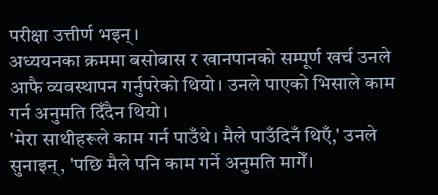परीक्षा उत्तीर्ण भइन्।
अध्ययनका क्रममा बसोबास र खानपानको सम्पूर्ण खर्च उनले आफै व्यवस्थापन गर्नुपरेको थियो। उनले पाएको भिसाले काम गर्न अनुमति दिँदैन थियो।
'मेरा साथीहरूले काम गर्न पाउँथे। मैले पाउँदिनँ थिएँ,' उनले सुनाइन्, 'पछि मैले पनि काम गर्ने अनुमति मागेँ।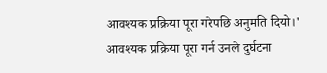आवश्यक प्रक्रिया पूरा गरेपछि अनुमति दियो।'
आवश्यक प्रक्रिया पूरा गर्न उनले दुर्घटना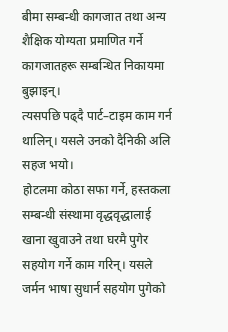बीमा सम्बन्धी कागजात तथा अन्य शैक्षिक योग्यता प्रमाणित गर्ने कागजातहरू सम्बन्धित निकायमा बुझाइन्।
त्यसपछि पढ्दै पार्ट–टाइम काम गर्न थालिन्। यसले उनको दैनिकी अलि सहज भयो।
होटलमा कोठा सफा गर्ने, हस्तकला सम्बन्धी संस्थामा वृद्धवृद्धालाई खाना खुवाउने तथा घरमै पुगेर सहयोग गर्ने काम गरिन्। यसले जर्मन भाषा सुधार्न सहयोग पुगेको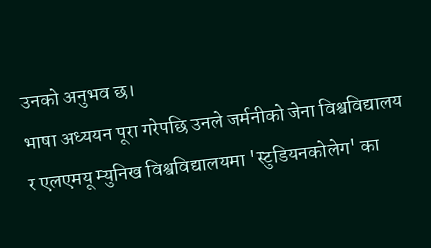उनको अनुभव छ।
भाषा अध्ययन पूरा गरेपछि उनले जर्मनीको जेना विश्वविद्यालय र एलएमयू म्युनिख विश्वविद्यालयमा 'स्टुडियनकोलेग' का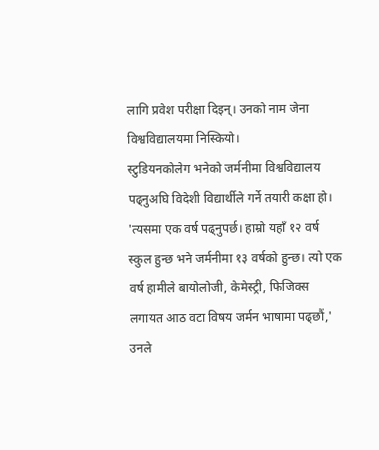लागि प्रवेश परीक्षा दिइन्। उनको नाम जेना विश्वविद्यालयमा निस्कियो।
स्टुडियनकोलेग भनेको जर्मनीमा विश्वविद्यालय पढ्नुअघि विदेशी विद्यार्थीले गर्ने तयारी कक्षा हो।
'त्यसमा एक वर्ष पढ्नुपर्छ। हाम्रो यहाँ १२ वर्ष स्कुल हुन्छ भने जर्मनीमा १३ वर्षको हुन्छ। त्यो एक वर्ष हामीले बायोलोजी, केमेस्ट्री, फिजिक्स लगायत आठ वटा विषय जर्मन भाषामा पढ्छौं,' उनले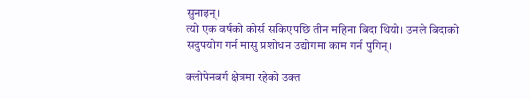सुनाइन्।
त्यो एक वर्षको कोर्स सकिएपछि तीन महिना बिदा थियो। उनले बिदाको सदुपयोग गर्न मासु प्रशोधन उद्योगमा काम गर्न पुगिन्।

क्लोपेनबर्ग क्षेत्रमा रहेको उक्त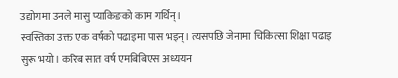उद्योगमा उनले मासु प्याकिङको काम गर्थिन्।
स्वस्तिका उक्त एक वर्षको पढाइमा पास भइन्। त्यसपछि जेनामा चिकित्सा शिक्षा पढाइ सुरू भयो। करिब सात वर्ष एमबिबिएस अध्ययन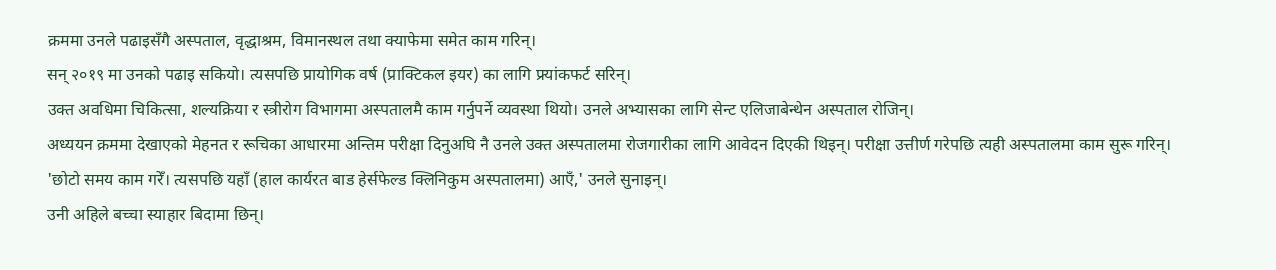क्रममा उनले पढाइसँगै अस्पताल, वृद्धाश्रम, विमानस्थल तथा क्याफेमा समेत काम गरिन्।
सन् २०१९ मा उनको पढाइ सकियो। त्यसपछि प्रायोगिक वर्ष (प्राक्टिकल इयर) का लागि फ्र्यांकफर्ट सरिन्।
उक्त अवधिमा चिकित्सा, शल्यक्रिया र स्त्रीरोग विभागमा अस्पतालमै काम गर्नुपर्ने व्यवस्था थियो। उनले अभ्यासका लागि सेन्ट एलिजाबेन्थेन अस्पताल रोजिन्।
अध्ययन क्रममा देखाएको मेहनत र रूचिका आधारमा अन्तिम परीक्षा दिनुअघि नै उनले उक्त अस्पतालमा रोजगारीका लागि आवेदन दिएकी थिइन्। परीक्षा उत्तीर्ण गरेपछि त्यही अस्पतालमा काम सुरू गरिन्।
'छोटो समय काम गरेँ। त्यसपछि यहाँ (हाल कार्यरत बाड हेर्सफेल्ड क्लिनिकुम अस्पतालमा) आएँ,' उनले सुनाइन्।
उनी अहिले बच्चा स्याहार बिदामा छिन्।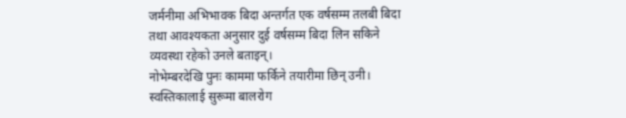जर्मनीमा अभिभावक बिदा अन्तर्गत एक वर्षसम्म तलबी बिदा तथा आवश्यकता अनुसार दुई वर्षसम्म बिदा लिन सकिने व्यवस्था रहेको उनले बताइन्।
नोभेम्बरदेखि पुनः काममा फर्किने तयारीमा छिन् उनी।
स्वस्तिकालाई सुरूमा बालरोग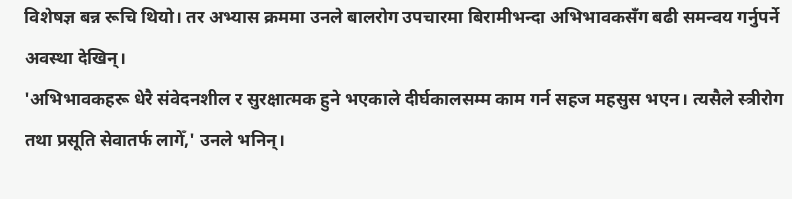विशेषज्ञ बन्न रूचि थियो। तर अभ्यास क्रममा उनले बालरोग उपचारमा बिरामीभन्दा अभिभावकसँग बढी समन्वय गर्नुपर्ने अवस्था देखिन्।
'अभिभावकहरू धेरै संवेदनशील र सुरक्षात्मक हुने भएकाले दीर्घकालसम्म काम गर्न सहज महसुस भएन। त्यसैले स्त्रीरोग तथा प्रसूति सेवातर्फ लागेँ,' उनले भनिन्।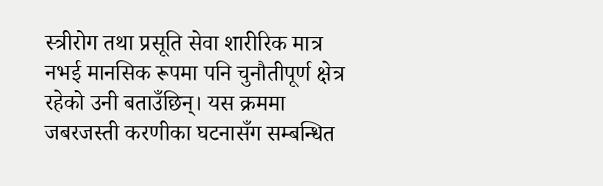स्त्रीरोग तथा प्रसूति सेवा शारीरिक मात्र नभई मानसिक रूपमा पनि चुनौतीपूर्ण क्षेत्र रहेको उनी बताउँछिन्। यस क्रममा जबरजस्ती करणीका घटनासँग सम्बन्धित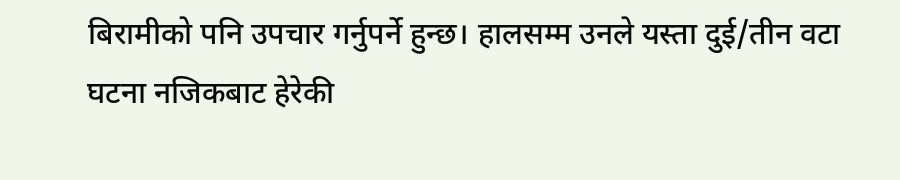बिरामीको पनि उपचार गर्नुपर्ने हुन्छ। हालसम्म उनले यस्ता दुई/तीन वटा घटना नजिकबाट हेरेकी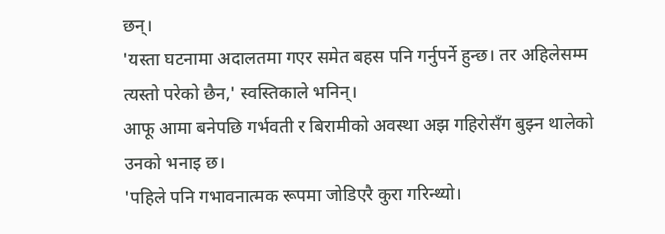छन्।
'यस्ता घटनामा अदालतमा गएर समेत बहस पनि गर्नुपर्ने हुन्छ। तर अहिलेसम्म त्यस्तो परेको छैन,' स्वस्तिकाले भनिन्।
आफू आमा बनेपछि गर्भवती र बिरामीको अवस्था अझ गहिरोसँग बुझ्न थालेको उनको भनाइ छ।
'पहिले पनि गभावनात्मक रूपमा जोडिएरै कुरा गरिन्थ्यो।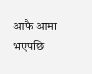आफै आमा भएपछि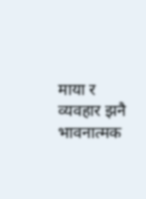माया र व्यवहार झनै भावनात्मक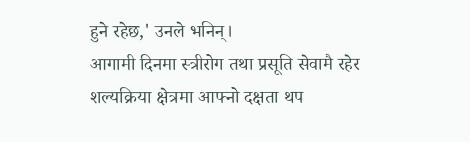हुने रहेछ,' उनले भनिन्।
आगामी दिनमा स्त्रीरोग तथा प्रसूति सेवामै रहेर शल्यक्रिया क्षेत्रमा आफ्नो दक्षता थप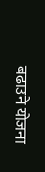बढाउने योजना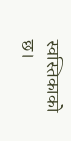स्वस्तिकाको छ।